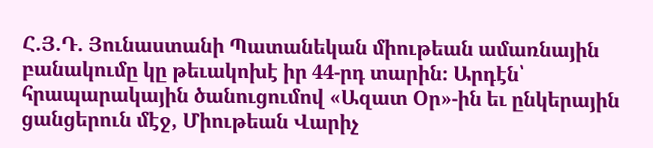Հ.Յ.Դ. Յունաստանի Պատանեկան միութեան ամառնային բանակումը կը թեւակոխէ իր 44-րդ տարին։ Արդէն՝ հրապարակային ծանուցումով «Ազատ Օր»-ին եւ ընկերային ցանցերուն մէջ, Միութեան Վարիչ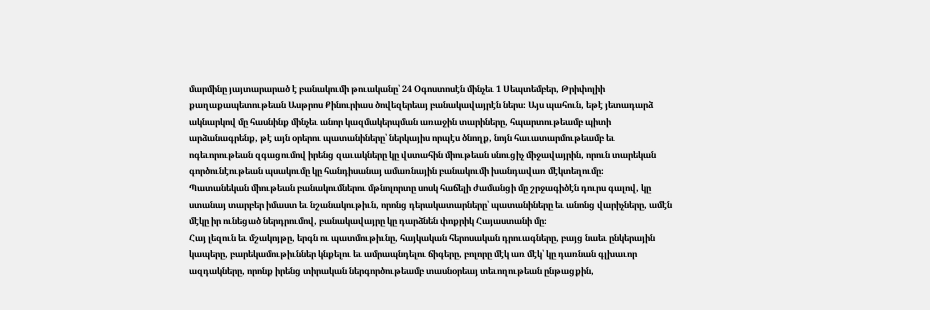մարմինը յայտարարած է բանակումի թուականը՝ 24 Օգոստոսէն մինչեւ 1 Սեպտեմբեր, Թրիփոլիի քաղաքապետութեան Ասթրոս Քինուրիաս ծովեզերեայ բանակավայրէն ներս։ Այս պահուն, եթէ յետադարձ ակնարկով մը հասնինք մինչեւ անոր կազմակերպման առաջին տարիները, հպարտութեամբ պիտի արձանագրենք, թէ այն օրերու պատանիները՝ ներկայիս որպէս ծնողք, նոյն հաւատարմութեամբ եւ ոգեւորութեան զգացումով իրենց զաւակները կը վստահին միութեան սնուցիչ միջավայրին, որուն տարեկան գործունէութեան պսակումը կը հանդիսանայ ամառնային բանակումի խանդավառ մէկտեղումը։
Պատանեկան միութեան բանակումներու մթնոլորտը սոսկ հաճելի ժամանցի մը շրջագիծէն դուրս գալով, կը ստանայ տարբեր իմաստ եւ նշանակութիւն, որոնց դերակատարները՝ պատանիները եւ անոնց վարիչները, ամէն մէկը իր ունեցած ներդրումով, բանակավայրը կը դարձնեն փոքրիկ Հայաստանի մը։
Հայ լեզուն եւ մշակոյթը, երգն ու պատմութիւնը, հայկական հերոսական դրուագները, բայց նաեւ ընկերային կապերը, բարեկամութիւններ կնքելու եւ ամրապնդելու ճիգերը, բոլորը մէկ առ մէկ՝ կը դառնան գլխաւոր ազդակները, որոնք իրենց տիրական ներգործութեամբ տասնօրեայ տեւողութեան ընթացքին,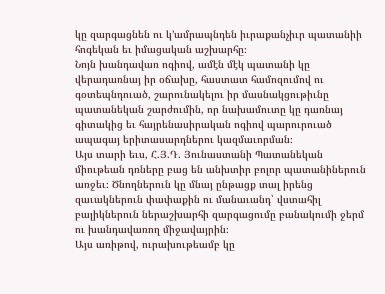կը զարգացնեն ու կ՚ամրապնդեն իւրաքանչիւր պատանիի հոգեկան եւ իմացական աշխարհը։
Նոյն խանդավառ ոգիով, ամէն մէկ պատանի կը վերադառնայ իր օճախը, հաստատ համոզումով ու գօտեպնդուած, շարունակելու իր մասնակցութիւնը պատանեկան շարժումին, որ նախամուտը կը դառնայ գիտակից եւ հայրենասիրական ոգիով պարուրուած ապագայ երիտասարդներու կազմաւորման։
Այս տարի եւս, Հ.Յ.Դ. Յունաստանի Պատանեկան միութեան դռները բաց են անխտիր բոլոր պատանիներուն առջեւ։ Ծնողներուն կը մնայ ընթացք տալ իրենց զաւակներուն փափաքին ու մանաւանդ՝ վստահիլ բալիկներուն ներաշխարհի զարգացումը բանակումի ջերմ ու խանդավառող միջավայրին։
Այս առիթով, ուրախութեամբ կը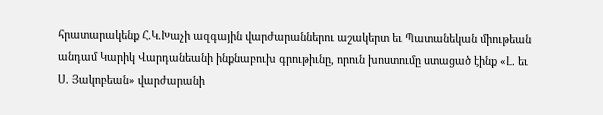հրատարակենք Հ.Կ.Խաչի ազգային վարժարաններու աշակերտ եւ Պատանեկան միութեան անդամ Կարիկ Վարդանեանի ինքնաբուխ գրութիւնը, որուն խոստումը ստացած էինք «Լ. եւ Ս. Յակոբեան» վարժարանի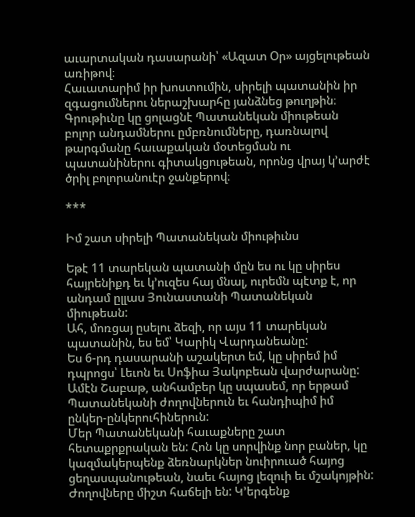աւարտական դասարանի՝ «Ազատ Օր» այցելութեան առիթով։
Հաւատարիմ իր խոստումին, սիրելի պատանին իր զգացումներու ներաշխարհը յանձնեց թուղթին։ Գրութիւնը կը ցոլացնէ Պատանեկան միութեան բոլոր անդամներու ըմբռնումները, դառնալով թարգմանը հաւաքական մօտեցման ու պատանիներու գիտակցութեան, որոնց վրայ կ՚արժէ ծրիլ բոլորանուէր ջանքերով։

***

Իմ շատ սիրելի Պատանեկան միութիւնս

Եթէ 11 տարեկան պատանի մըն ես ու կը սիրես հայրենիքդ եւ կ՚ուզես հայ մնալ, ուրեմն պէտք է, որ անդամ ըլլաս Յունաստանի Պատանեկան միութեան:
Ահ, մոռցայ ըսելու ձեզի, որ այս 11 տարեկան պատանին, ես եմ՝ Կարիկ Վարդանեանը:
Ես 6-րդ դասարանի աշակերտ եմ, կը սիրեմ իմ դպրոցս՝ Լեւոն եւ Սոֆիա Յակոբեան վարժարանը:
Ամէն Շաբաթ, անհամբեր կը սպասեմ, որ երթամ Պատանեկանի ժողովներուն եւ հանդիպիմ իմ ընկեր-ընկերուհիներուն:
Մեր Պատանեկանի հաւաքները շատ հետաքրքրական են: Հոն կը սորվինք նոր բաներ, կը կազմակերպենք ձեռնարկներ նուիրուած հայոց ցեղասպանութեան, նաեւ հայոց լեզուի եւ մշակոյթին:
Ժողովները միշտ հաճելի են: Կ՚երգենք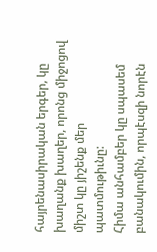հայրենասիրական երգեր, կը խաղանք խաղեր, որոնց միջոցով միշտ կը յիշենք մեր պատմութիւնը:
Հիմա անհամբեր կը սպասեմ բանակումին, որպէսզի նորէն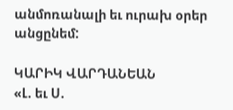անմոռանալի եւ ուրախ օրեր անցընեմ:

ԿԱՐԻԿ ՎԱՐԴԱՆԵԱՆ
«Լ. եւ Ս.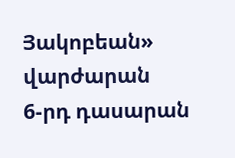Յակոբեան» վարժարան
6-րդ դասարան